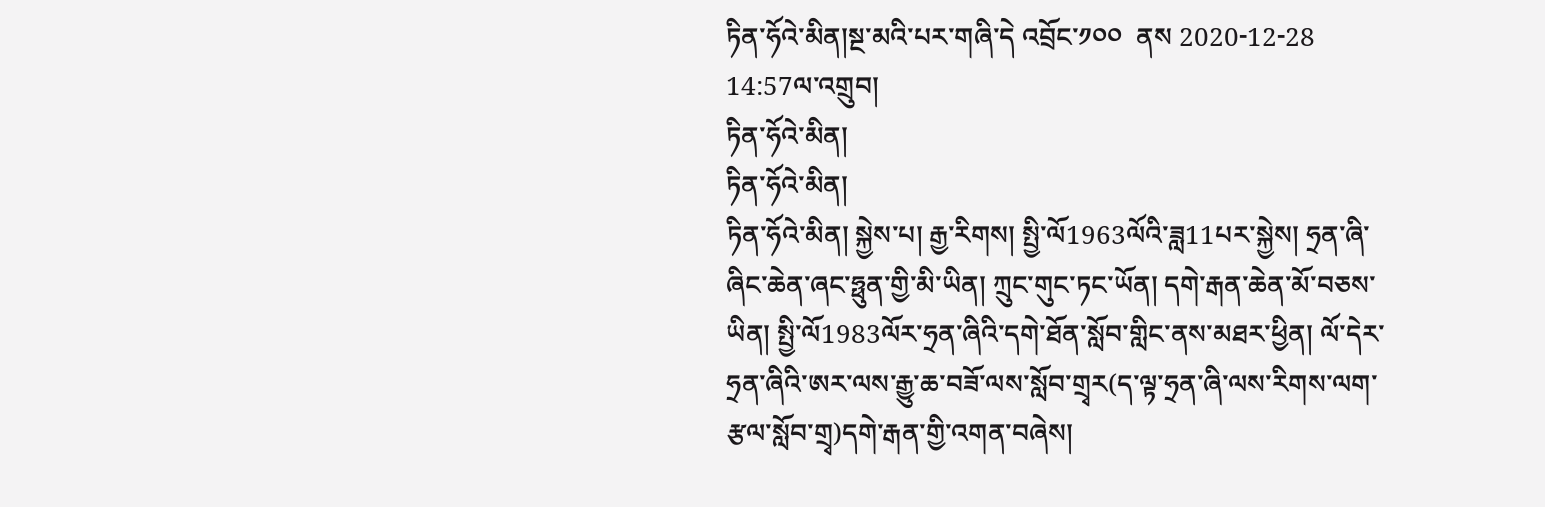ཏིན་ཧོའེ་མིན།སྔ་མའི་པར་གཞི་དེ འབྲོང་༡༠༠  ནས 2020-12-28 14:57ལ་འགྲུབ།
ཏིན་ཧོའེ་མིན།
ཏིན་ཧོའེ་མིན།
ཏིན་ཧོའེ་མིན། སྐྱེས་པ། རྒྱ་རིགས། སྤྱི་ལོ1963ལོའི་ཟླ11པར་སྐྱེས། ཧྲན་ཞི་ཞིང་ཆེན་ཞང་ཧྥུན་གྱི་མི་ཡིན། ཀྲུང་གུང་ཏང་ཡོན། དགེ་རྒན་ཆེན་མོ་བཅས་ཡིན། སྤྱི་ལོ1983ལོར་ཧྲན་ཞིའི་དགེ་ཐོན་སློབ་གླིང་ནས་མཐར་ཕྱིན། ལོ་དེར་ཧྲན་ཞིའི་ཨར་ལས་རྒྱུ་ཆ་བཟོ་ལས་སློབ་གྲྭར(ད་ལྟ་ཧྲན་ཞི་ལས་རིགས་ལག་རྩལ་སློབ་གྲྭ)དགེ་རྒན་གྱི་འགན་བཞེས།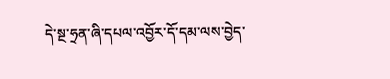དེ་སྔ་ཧྲན་ཞི་དཔལ་འབྱོར་དོ་དམ་ལས་བྱེད་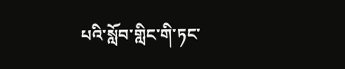པའི་སློབ་གླིང་གི་ཏང་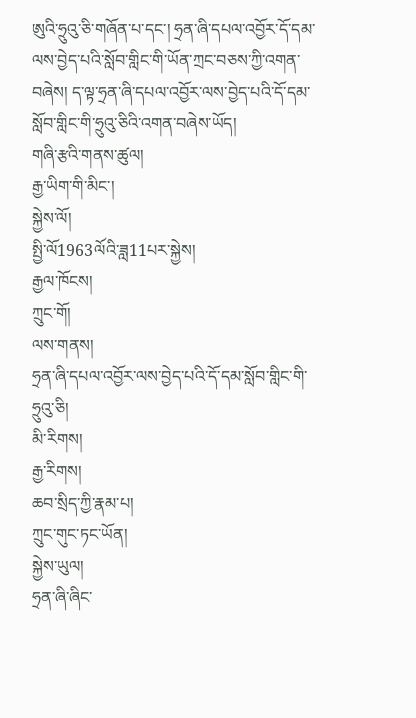ཨུའི་ཧྲུའུ་ཅི་གཞོན་པ་དང་། ཧྲན་ཞི་དཔལ་འབྱོར་དོ་དམ་ལས་བྱེད་པའི་སློབ་གླིང་གི་ཡོན་ཀྲང་བཅས་ཀྱི་འགན་བཞེས། ད་ལྟ་ཧྲན་ཞི་དཔལ་འབྱོར་ལས་བྱེད་པའི་དོ་དམ་སློབ་གླིང་གི་ཧྲུའུ་ཅིའི་འགན་བཞེས་ཡོད།
གཞི་རྩའི་གནས་ཚུལ།
རྒྱ་ཡིག་གི་མིང་།
སྐྱེས་ལོ།
སྤྱི་ལོ1963ལོའི་ཟླ11པར་སྐྱེས།
རྒྱལ་ཁོངས།
ཀྲུང་གོ།
ལས་གནས།
ཧྲན་ཞི་དཔལ་འབྱོར་ལས་བྱེད་པའི་དོ་དམ་སློབ་གླིང་གི་ཧྲུའུ་ཅི།
མི་རིགས།
རྒྱ་རིགས།
ཆབ་སྲིད་ཀྱི་རྣམ་པ།
ཀྲུང་གུང་ཏང་ཡོན།
སྐྱེས་ཡུལ།
ཧྲན་ཞི་ཞིང་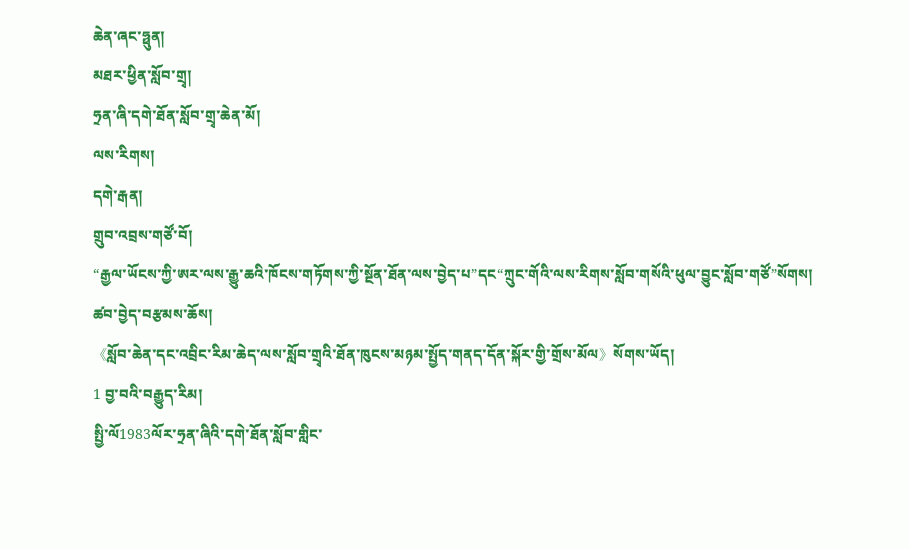ཆེན་ཞང་ཧྥུན།
མཐར་ཕྱིན་སློབ་གྲྭ།
ཧྲན་ཞི་དགེ་ཐོན་སློབ་གྲྭ་ཆེན་མོ།
ལས་རིགས།
དགེ་རྒན།
གྲུབ་འབྲས་གཙོ་བོ།
“རྒྱལ་ཡོངས་ཀྱི་ཨར་ལས་རྒྱུ་ཆའི་ཁོངས་གཏོགས་ཀྱི་སྔོན་ཐོན་ལས་བྱེད་པ”དང“ཀྲུང་གོའི་ལས་རིགས་སློབ་གསོའི་ཕུལ་བྱུང་སློབ་གཙོ”སོགས།
ཚབ་བྱེད་བརྩམས་ཆོས།
《སློབ་ཆེན་དང་འབྲིང་རིམ་ཆེད་ལས་སློབ་གྲྭའི་ཐོན་ཁུངས་མཉམ་སྤྱོད་གནད་དོན་སྐོར་གྱི་གྲོས་མོལ》སོགས་ཡོད།
1 བྱ་བའི་བརྒྱུད་རིམ།
སྤྱི་ལོ1983ལོར་ཧྲན་ཞིའི་དགེ་ཐོན་སློབ་གླིང་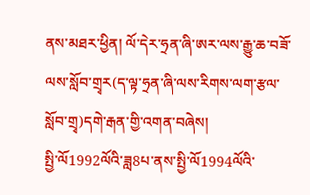ནས་མཐར་ཕྱིན། ལོ་དེར་ཧྲན་ཞི་ཨར་ལས་རྒྱུ་ཆ་བཟོ་ལས་སློབ་གྲྭར(ད་ལྟ་ཧྲན་ཞི་ལས་རིགས་ལག་རྩལ་སློབ་གྲྭ)དགེ་རྒན་གྱི་འགན་བཞེས།
སྤྱི་ལོ1992ལོའི་ཟླ8པ་ནས་སྤྱི་ལོ1994ལོའི་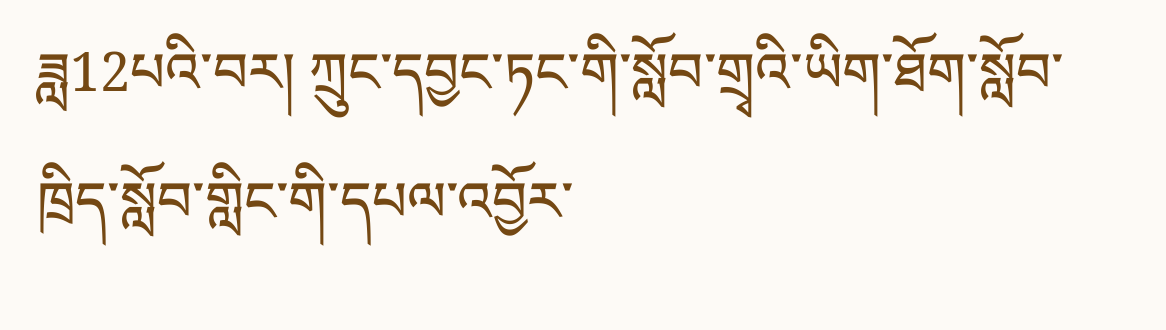ཟླ12པའི་བར། ཀྲུང་དབྱང་ཏང་གི་སློབ་གྲྭའི་ཡིག་ཐོག་སློབ་ཁྲིད་སློབ་གླིང་གི་དཔལ་འབྱོར་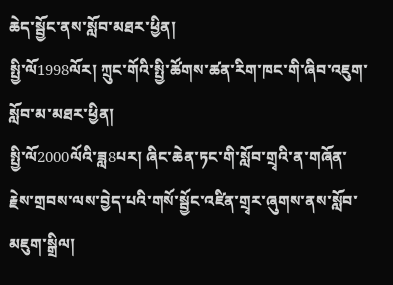ཆེད་སྦྱོང་ནས་སློབ་མཐར་ཕྱིན།
སྤྱི་ལོ1998ལོར། ཀྲུང་གོའི་སྤྱི་ཚོགས་ཚན་རིག་ཁང་གི་ཞིབ་འཇུག་སློབ་མ་མཐར་ཕྱིན།
སྤྱི་ལོ2000ལོའི་ཟླ8པར། ཞིང་ཆེན་ཏང་གི་སློབ་གྲྭའི་ན་གཞོན་རྗེས་གྲབས་ལས་བྱེད་པའི་གསོ་སྦྱོང་འཛིན་གྲྭར་ཞུགས་ནས་སློབ་མཇུག་སྒྲིལ།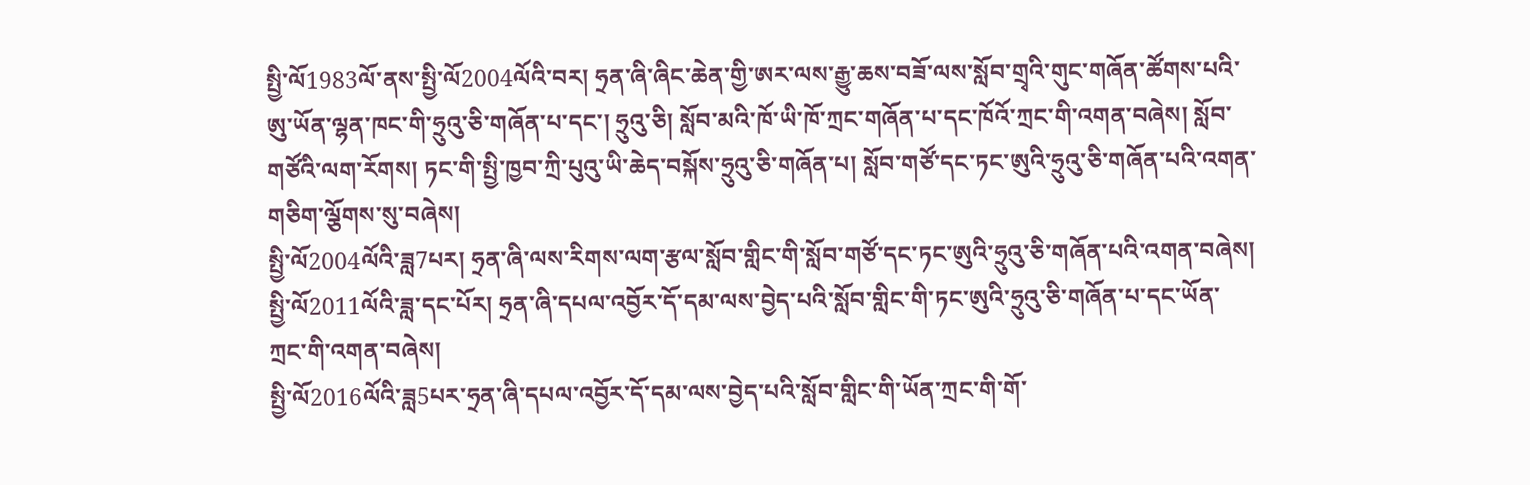སྤྱི་ལོ1983ལོ་ནས་སྤྱི་ལོ2004ལོའི་བར། ཧྲན་ཞི་ཞིང་ཆེན་གྱི་ཨར་ལས་རྒྱུ་ཆས་བཟོ་ལས་སློབ་གྲྭའི་གུང་གཞོན་ཚོགས་པའི་ཨུ་ཡོན་ལྷན་ཁང་གི་ཧྲུའུ་ཅི་གཞོན་པ་དང་། ཧྲུའུ་ཅི། སློབ་མའི་ཁོ་ཡི་ཁོ་ཀྲང་གཞོན་པ་དང་ཁོའོ་ཀྲང་གི་འགན་བཞེས། སློབ་གཙོའི་ལག་རོགས། ཏང་གི་སྤྱི་ཁྱབ་ཀྲི་པུའུ་ཡི་ཆེད་བསྐོས་ཧྲུའུ་ཅི་གཞོན་པ། སློབ་གཙོ་དང་ཏང་ཨུའི་ཧྲུའུ་ཅི་གཞོན་པའི་འགན་གཅིག་ལྕོགས་སུ་བཞེས།
སྤྱི་ལོ2004ལོའི་ཟླ7པར། ཧྲན་ཞི་ལས་རིགས་ལག་རྩལ་སློབ་གླིང་གི་སློབ་གཙོ་དང་ཏང་ཨུའི་ཧྲུའུ་ཅི་གཞོན་པའི་འགན་བཞེས།
སྤྱི་ལོ2011ལོའི་ཟླ་དང་པོར། ཧྲན་ཞི་དཔལ་འབྱོར་དོ་དམ་ལས་བྱེད་པའི་སློབ་གླིང་གི་ཏང་ཨུའི་ཧྲུའུ་ཅི་གཞོན་པ་དང་ཡོན་ཀྲང་གི་འགན་བཞེས།
སྤྱི་ལོ2016ལོའི་ཟླ5པར་ཧྲན་ཞི་དཔལ་འབྱོར་དོ་དམ་ལས་བྱེད་པའི་སློབ་གླིང་གི་ཡོན་ཀྲང་གི་གོ་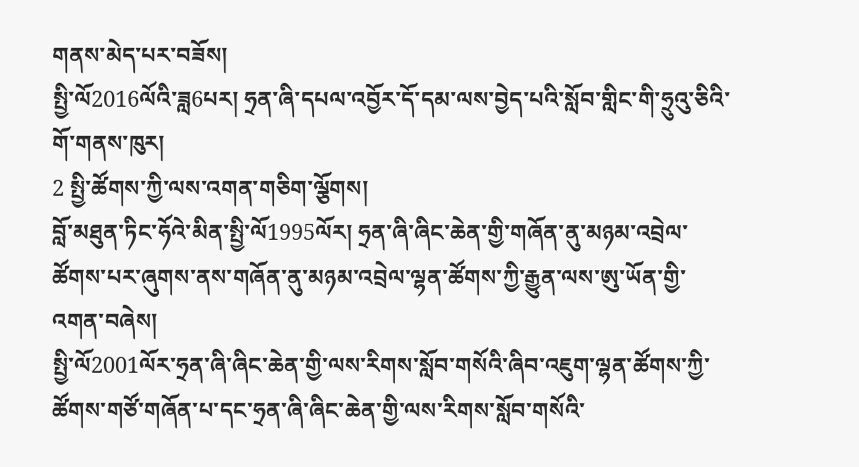གནས་མེད་པར་བཟོས།
སྤྱི་ལོ2016ལོའི་ཟླ6པར། ཧྲན་ཞི་དཔལ་འབྱོར་དོ་དམ་ལས་བྱེད་པའི་སློབ་གླིང་གི་ཧྲུའུ་ཅིའི་གོ་གནས་ཁུར།
2 སྤྱི་ཚོགས་ཀྱི་ལས་འགན་གཅིག་ལྕོགས།
བློ་མཐུན་ཏིང་ཧོའེ་མིན་སྤྱི་ལོ1995ལོར། ཧྲན་ཞི་ཞིང་ཆེན་གྱི་གཞོན་ནུ་མཉམ་འབྲེལ་ཚོགས་པར་ཞུགས་ནས་གཞོན་ནུ་མཉམ་འབྲེལ་ལྷན་ཚོགས་ཀྱི་རྒྱུན་ལས་ཨུ་ཡོན་གྱི་འགན་བཞེས།
སྤྱི་ལོ2001ལོར་ཧྲན་ཞི་ཞིང་ཆེན་གྱི་ལས་རིགས་སློབ་གསོའི་ཞིབ་འཇུག་ལྷན་ཚོགས་ཀྱི་ཚོགས་གཙོ་གཞོན་པ་དང་ཧྲན་ཞི་ཞིང་ཆེན་གྱི་ལས་རིགས་སློབ་གསོའི་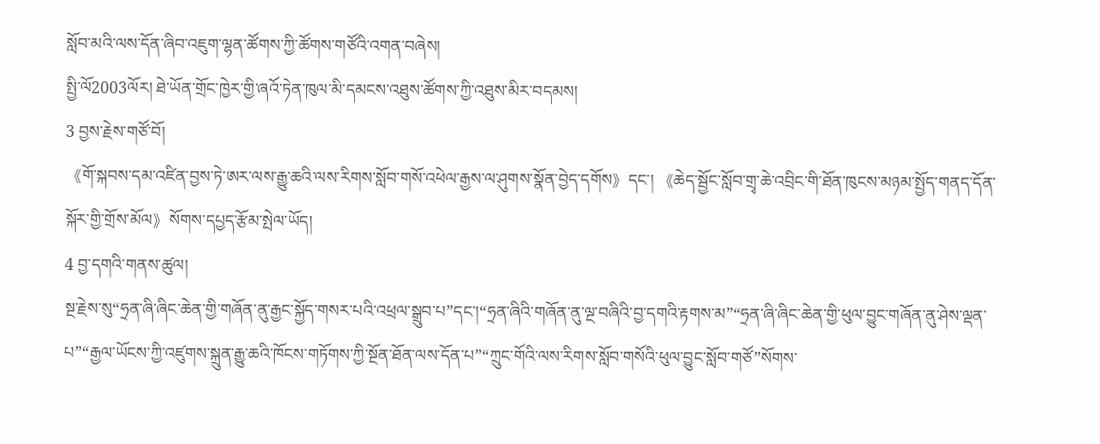སློབ་མའི་ལས་དོན་ཞིབ་འཇུག་ལྷན་ཚོགས་ཀྱི་ཚོགས་གཙོའི་འགན་བཞེས།
སྤྱི་ལོ2003ལོར། ཐེ་ཡོན་གྲོང་ཁྱེར་གྱི་ཞའོ་ཏེན་ཁུལ་མི་དམངས་འཐུས་ཚོགས་ཀྱི་འཐུས་མིར་བདམས།
3 བྱས་རྗེས་གཙོ་བོ།
《གོ་སྐབས་དམ་འཛིན་བྱས་ཏེ་ཨར་ལས་རྒྱུ་ཆའི་ལས་རིགས་སློབ་གསོ་འཕེལ་རྒྱས་ལ་ཤུགས་སྣོན་བྱེད་དགོས》དང་། 《ཆེད་སྦྱོང་སློབ་གྲྭ་ཆེ་འབྲིང་གི་ཐོན་ཁུངས་མཉམ་སྤྱོད་གནད་དོན་སྐོར་གྱི་གྲོས་མོལ》སོགས་དཔྱད་རྩོམ་སྤེལ་ཡོད།
4 བྱ་དགའི་གནས་ཚུལ།
སྔ་རྗེས་སུ“ཧྲན་ཞི་ཞིང་ཆེན་གྱི་གཞོན་ནུ་རྒྱང་སྐྱོད་གསར་པའི་འཕྲལ་སྒྲུབ་པ”དང་།“ཧྲན་ཞིའི་གཞོན་ནུ་ལྔ་བཞིའི་བྱ་དགའི་རྟགས་མ”“ཧྲན་ཞི་ཞིང་ཆེན་གྱི་ཕུལ་བྱུང་གཞོན་ནུ་ཤེས་ལྡན་པ”“རྒྱལ་ཡོངས་ཀྱི་འཛུགས་སྐྲུན་རྒྱུ་ཆའི་ཁོངས་གཏོགས་ཀྱི་སྔོན་ཐོན་ལས་དོན་པ”“ཀྲུང་གོའི་ལས་རིགས་སློབ་གསོའི་ཕུལ་བྱུང་སློབ་གཙོ”སོགས་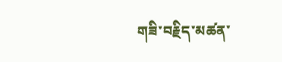གཟི་བརྗིད་མཚན་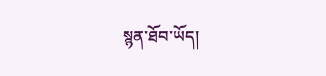སྙན་ཐོབ་ཡོད།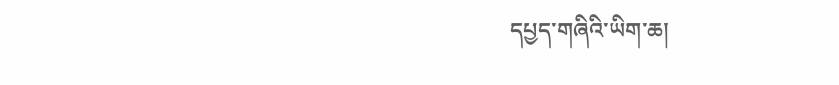དཔྱད་གཞིའི་ཡིག་ཆ།